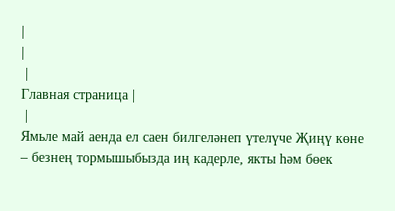|
|
 |
Главная страница |
 |
Ямьле май аенда ел саен билгеләнеп үтелүче Җиңү көне – безнең тормышыбызда иң кадерле, якты һәм бөек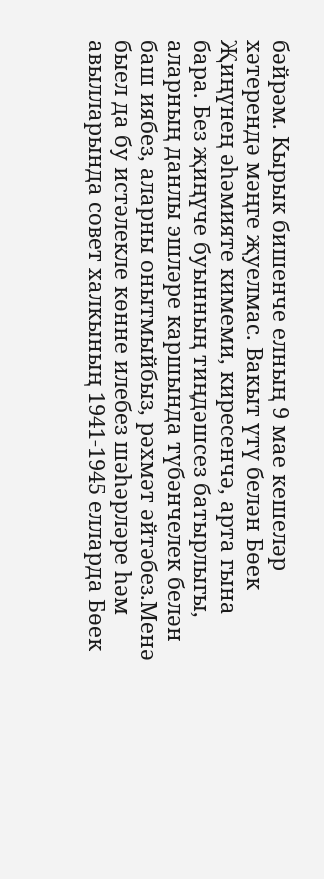бәйрәм. Кырык бишенче елның 9 мае кешеләр хәтерендә мәңге җуелмас. Вакыт үтү белән Бөек Җиңүнең әһәмияте кимеми, киресенчә, арта гына бара. Без җиңүче буынның тиңдәшсез батырлыгы, аларның данлы эшләре каршында түбәнчелек белән баш иябез, аларны онытмыйбыз, рәхмәт әйтәбез.Менә быел да бу истәлекле көнне илебез шәһәрләре һәм авылларында совет халкының 1941-1945 елларда Бөек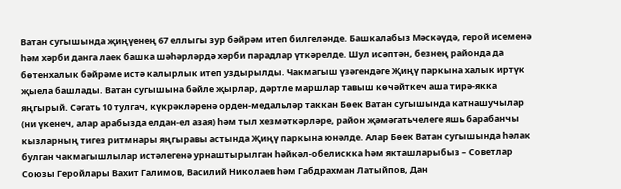Ватан сугышында җиңүенең 67 еллыгы зур бәйрәм итеп билгеләнде. Башкалабыз Мәскәүдә, герой исеменә һәм хәрби данга лаек башка шәһәрләрдә хәрби парадлар үткәрелде. Шул исәптән, безнең районда да бөтенхалык бәйрәме истә калырлык итеп уздырылды. Чакмагыш үзәгендәге Җиңү паркына халык иртүк җыела башлады. Ватан сугышына бәйле җырлар, дәртле маршлар тавыш көчәйткеч аша тирә-якка яңгырый. Сәгать 10 тулгач, күкрәкләренә орден-медальләр таккан Бөек Ватан сугышында катнашучылар (ни үкенеч, алар арабызда елдан-ел азая) һәм тыл хезмәткәрләре, район җәмәгатьчелеге яшь барабанчы кызларның тигез ритмнары яңгыравы астында Җиңү паркына юнәлде. Алар Бөек Ватан сугышында һәлак булган чакмагышлылар истәлегенә урнаштырылган һәйкәл-обелискка һәм якташларыбыз – Советлар Союзы Геройлары Вахит Галимов, Василий Николаев һәм Габдрахман Латыйпов, Дан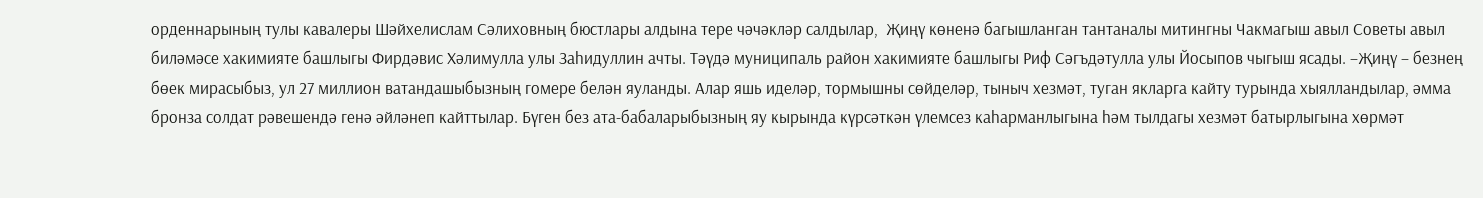орденнарының тулы кавалеры Шәйхелислам Сәлиховның бюстлары алдына тере чәчәкләр салдылар,  Җиңү көненә багышланган тантаналы митингны Чакмагыш авыл Советы авыл биләмәсе хакимияте башлыгы Фирдәвис Хәлимулла улы Заһидуллин ачты. Тәүдә муниципаль район хакимияте башлыгы Риф Сәгъдәтулла улы Йосыпов чыгыш ясады. –Җиңү – безнең бөек мирасыбыз, ул 27 миллион ватандашыбызның гомере белән яуланды. Алар яшь иделәр, тормышны сөйделәр, тыныч хезмәт, туган якларга кайту турында хыялландылар, әмма бронза солдат рәвешендә генә әйләнеп кайттылар. Бүген без ата-бабаларыбызның яу кырында күрсәткән үлемсез каһарманлыгына һәм тылдагы хезмәт батырлыгына хөрмәт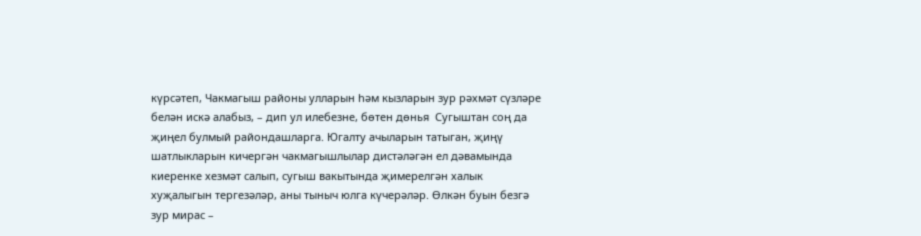күрсәтеп, Чакмагыш районы улларын һәм кызларын зур рәхмәт сүзләре белән искә алабыз, – дип ул илебезне, бөтен дөнья  Сугыштан соң да җиңел булмый райондашларга. Югалту ачыларын татыган, җиңү шатлыкларын кичергән чакмагышлылар дистәләгән ел дәвамында киеренке хезмәт салып, сугыш вакытында җимерелгән халык хуҗалыгын тергезәләр, аны тыныч юлга күчерәләр. Өлкән буын безгә зур мирас –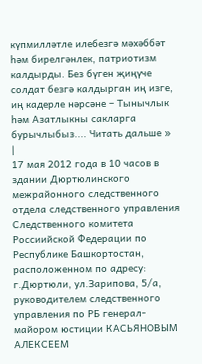күпмилләтле илебезгә мәхәббәт һәм бирелгәнлек, патриотизм калдырды. Без бүген җиңүче солдат безгә калдырган иң изге, иң кадерле нәрсәне – Тынычлык һәм Азатлыкны сакларга бурычлыбыз.... Читать дальше »
|
17 мая 2012 года в 10 часов в здании Дюртюлинского межрайонного следственного отдела следственного управления Следственного комитета Россиийской Федерации по Республике Башкортостан, расположенном по адресу: г.Дюртюли, ул.Зарипова, 5/а, руководителем следственного управления по РБ генерал-майором юстиции КАСЬЯНОВЫМ АЛЕКСЕЕМ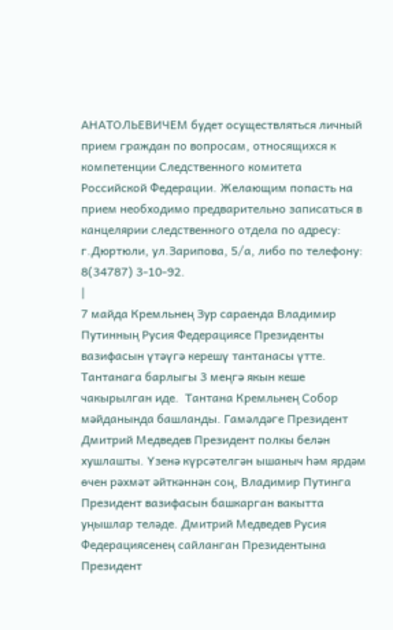АНАТОЛЬЕВИЧЕМ будет осуществляться личный прием граждан по вопросам, относящихся к компетенции Следственного комитета Российской Федерации. Желающим попасть на прием необходимо предварительно записаться в канцелярии следственного отдела по адресу: г.Дюртюли, ул.Зарипова, 5/а, либо по телефону: 8(34787) 3-10-92.
|
7 майда Кремльнең Зур сараенда Владимир Путинның Русия Федерациясе Президенты вазифасын үтәүгә керешү тантанасы үтте. Тантанага барлыгы 3 меңгә якын кеше чакырылган иде.  Тантана Кремльнең Собор мәйданында башланды. Гамәлдәге Президент Дмитрий Медведев Президент полкы белән хушлашты. Үзенә күрсәтелгән ышаныч һәм ярдәм өчен рәхмәт әйткәннән соң, Владимир Путинга Президент вазифасын башкарган вакытта уңышлар теләде. Дмитрий Медведев Русия Федерациясенең сайланган Президентына Президент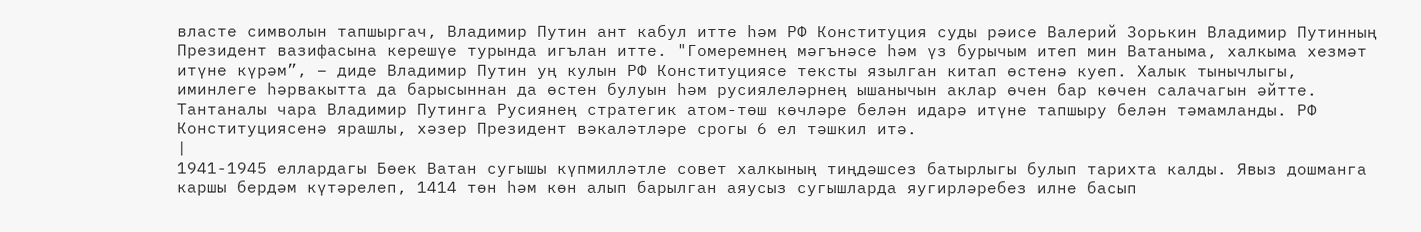власте символын тапшыргач, Владимир Путин ант кабул итте һәм РФ Конституция суды рәисе Валерий Зорькин Владимир Путинның Президент вазифасына керешүе турында игълан итте. "Гомеремнең мәгънәсе һәм үз бурычым итеп мин Ватаныма, халкыма хезмәт итүне күрәм”, – диде Владимир Путин уң кулын РФ Конституциясе тексты язылган китап өстенә куеп. Халык тынычлыгы, иминлеге һәрвакытта да барысыннан да өстен булуын һәм русиялеләрнең ышанычын аклар өчен бар көчен салачагын әйтте. Тантаналы чара Владимир Путинга Русиянең стратегик атом-төш көчләре белән идарә итүне тапшыру белән тәмамланды. РФ Конституциясенә ярашлы, хәзер Президент вәкаләтләре срогы 6 ел тәшкил итә.
|
1941-1945 еллардагы Бөек Ватан сугышы күпмилләтле совет халкының тиңдәшсез батырлыгы булып тарихта калды. Явыз дошманга каршы бердәм күтәрелеп, 1414 төн һәм көн алып барылган аяусыз сугышларда яугирләребез илне басып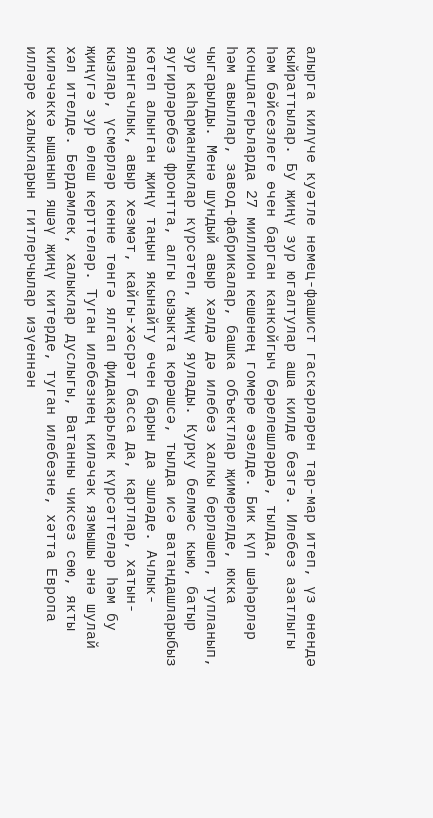алырга килүче куәтле немец-фашист гаскәрләрен тар-мар итеп, үз өнендә кыйраттылар. Бу җиңү зур югалтулар аша килде безгә. Илебез азатлыгы һәм бәйсезлеге өчен барган канкойгыч бәрелешләрдә, тылда, концлагерьларда 27 миллион кешенең гомере өзелде. Бик күп шәһәрләр һәм авыллар, завод-фабрикалар, башка объектлар җимерелде, юкка чыгарылды. Менә шундый авыр хәлдә дә илебез халкы берләшеп, тупланып, зур каһарманлыклар күрсәтеп, җиңү яулады. Курку белмәс кыю, батыр яугирләребез фронтта, алгы сызыкта көрәшсә, тылда исә ватандашларыбыз көтеп алынган җиңү таңын якынайту өчен барын да эшләде. Ачлык-ялангачлык, авыр хезмәт, кайгы-хәсрәт басса да, картлар, хатын-кызлар, үсмерләр көнне төнгә ялгап фидакарьлек күрсәттеләр һәм бу җиңүгә зур өлеш керттеләр. Туган илебезнең киләчәк язмышы әнә шулай хәл ителде. Бердәмлек, халыклар дуслыгы, Ватанны чиксез сөю, якты киләчәккә ышанып яшәү җиңү китерде, туган илебезне, хәтта Европа илләре халыкларын гитлерчылар изүеннән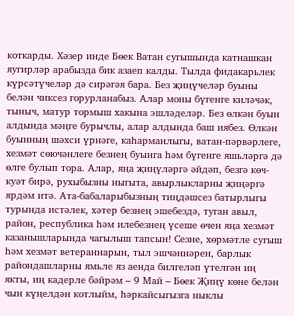коткарды. Хәзер инде Бөек Ватан сугышында катнашкан яугирләр арабызда бик азаеп калды. Тылда фидакарьлек күрсәтүчеләр дә сирәгәя бара. Без җиңүчеләр буыны белән чиксез горурланабыз. Алар моны бүгенге киләчәк, тыныч, матур тормыш хакына эшләделәр. Без өлкән буын алдында мәңге бурычлы, алар алдында баш иябез. Өлкән буынның шәхси үрнәге, каһарманлыгы, ватан-пәрвәрлеге, хезмәт сөючәнлеге безнең буынга һәм бүгенге яшьләргә дә өлге булып тора. Алар, яңа җиңүләргә әйдәп, безгә көч-куәт бирә, рухыбызны ныгыта, авырлыкларны җиңәргә ярдәм итә. Ата-бабаларыбызның тиңдәшсез батырлыгы турында истәлек, хәтер безнең эшебездә, туган авыл, район, республика һәм илебезнең үсеше өчен яңа хезмәт казанышларында чагылыш тапсын! Сезне, хөрмәтле сугыш һәм хезмәт ветераннарын, тыл эшчәннәрен, барлык райондашларны ямьле яз аенда билгеләп үтелгән иң якты, иң кадерле бәйрәм – 9 Май – Бөек Җиңү көне белән чын күңелдән котлыйм, һәркайсыгызга ныклы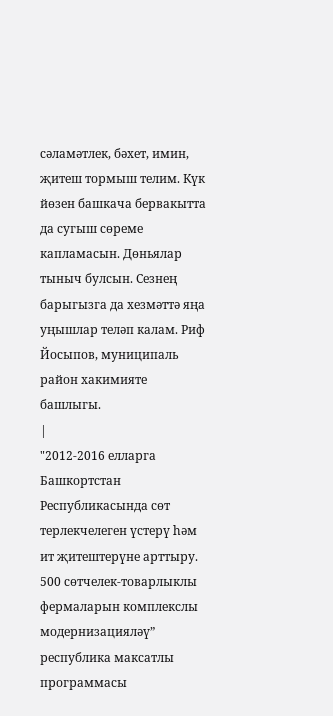сәламәтлек, бәхет, имин, җитеш тормыш телим. Күк йөзен башкача бервакытта да сугыш сөреме капламасын. Дөньялар тыныч булсын. Сезнең барыгызга да хезмәттә яңа уңышлар теләп калам. Риф Йосыпов, муниципаль район хакимияте башлыгы.
|
"2012-2016 елларга Башкортстан Республикасында сөт терлекчелеген үстерү һәм ит җитештерүне арттыру. 500 сөтчелек-товарлыклы фермаларын комплекслы модернизацияләү” республика максатлы программасы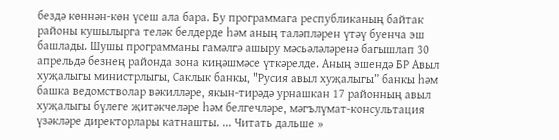бездә көннән-көн үсеш ала бара. Бу программага республиканың байтак районы кушылырга теләк белдерде һәм аның таләпләрен үтәү буенча эш башлады. Шушы программаны гамәлгә ашыру мәсьәләләренә багышлап 30 апрельдә безнең районда зона киңәшмәсе үткәрелде. Аның эшендә БР Авыл хуҗалыгы министрлыгы, Саклык банкы, "Русия авыл хуҗалыгы” банкы һәм башка ведомстволар вәкилләре, якын-тирәдә урнашкан 17 районның авыл хуҗалыгы бүлеге җитәкчеләре һәм белгечләре, мәгълүмат-консультация үзәкләре директорлары катнашты. ... Читать дальше »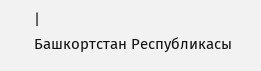|
Башкортстан Республикасы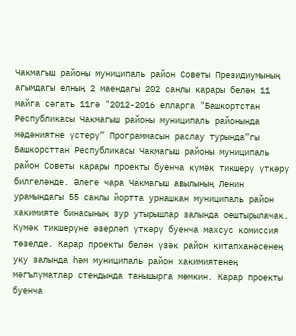Чакмагыш районы муниципаль район Советы Президиумының агымдагы елның 2 маендагы 202 санлы карары белән 11 майга сәгать 11гә "2012-2016 елларга "Башкортстан Республикасы Чакмагыш районы муниципаль районында мәдәниятне үстерү” Программасын раслау турында”гы Башкорсттан Республикасы Чакмагыш районы муниципаль район Советы карары проекты буенча күмәк тикшерү үткәрү билгеләнде. Әлеге чара Чакмагыш авылының Ленин урамындагы 55 санлы йортта урнашкан муниципаль район хакимияте бинасының зур утырышлар залында оештырылачак. Күмәк тикшерүне әзерләп үткәрү буенча махсус комиссия төзелде. Карар проекты белән үзәк район китапханәсенең уку залында һәм муниципаль район хакимиятенең мәгълүматлар стендында танышырга мөмкин. Карар проекты буенча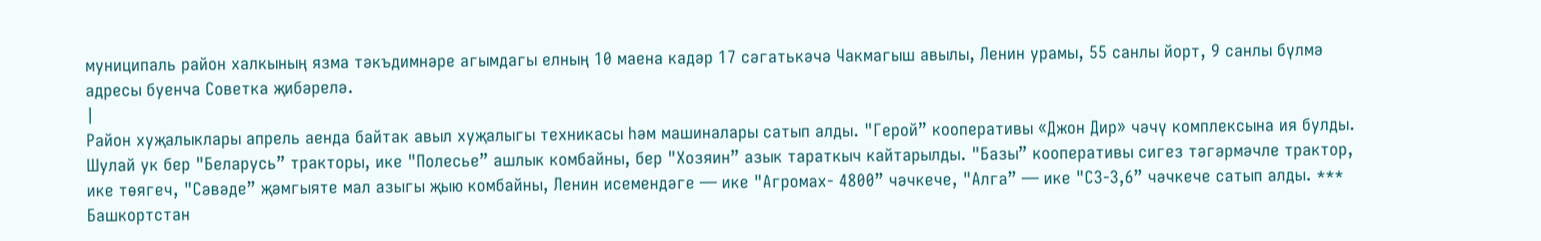муниципаль район халкының язма тәкъдимнәре агымдагы елның 10 маена кадәр 17 сәгатькәчә Чакмагыш авылы, Ленин урамы, 55 санлы йорт, 9 санлы бүлмә адресы буенча Советка җибәрелә.
|
Район хуҗалыклары апрель аенда байтак авыл хуҗалыгы техникасы һәм машиналары сатып алды. "Герой” кооперативы «Джон Дир» чәчү комплексына ия булды. Шулай ук бер "Беларусь” тракторы, ике "Полесье” ашлык комбайны, бер "Хозяин” азык тараткыч кайтарылды. "Базы” кооперативы сигез тәгәрмәчле трактор, ике төягеч, "Сәвәде” җәмгыяте мал азыгы җыю комбайны, Ленин исемендәге — ике "Агромах- 4800” чәчкече, "Алга” — ике "СЗ-3,6” чәчкече сатып алды. *** Башкортстан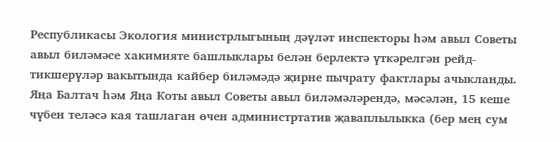Республикасы Экология министрлыгының дәүләт инспекторы һәм авыл Советы авыл биләмәсе хакимияте башлыклары белән берлектә үткәрелгән рейд-тикшерүләр вакытында кайбер биләмәдә җирне пычрату фактлары ачыкланды. Яңа Балтач һәм Яңа Коты авыл Советы авыл биләмәләрендә, мәсәлән, 15 кеше чүбен теләсә кая ташлаган өчен администртатив җаваплылыкка (бер мең сум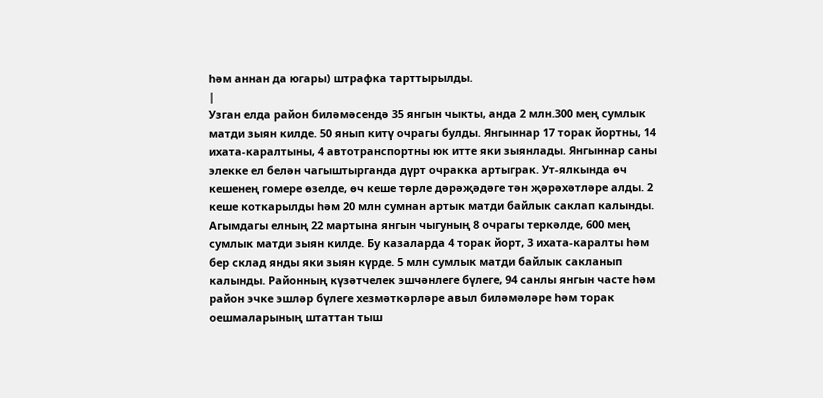һәм аннан да югары) штрафка тарттырылды.
|
Узган елда район биләмәсендә 35 янгын чыкты, анда 2 млн.300 мең сумлык матди зыян килде. 50 янып китү очрагы булды. Янгыннар 17 торак йортны, 14 ихата-каралтыны, 4 автотранспортны юк итте яки зыянлады. Янгыннар саны элекке ел белән чагыштырганда дүрт очракка артыграк. Ут-ялкында өч кешенең гомере өзелде, өч кеше төрле дәрәҗәдәге тән җәрәхәтләре алды. 2 кеше коткарылды һәм 20 млн сумнан артык матди байлык саклап калынды. Агымдагы елның 22 мартына янгын чыгуның 8 очрагы теркәлде, 600 мең сумлык матди зыян килде. Бу казаларда 4 торак йорт, 3 ихата-каралты һәм бер склад янды яки зыян күрде. 5 млн сумлык матди байлык сакланып калынды. Районның күзәтчелек эшчәнлеге бүлеге, 94 санлы янгын часте һәм район эчке эшләр бүлеге хезмәткәрләре авыл биләмәләре һәм торак оешмаларының штаттан тыш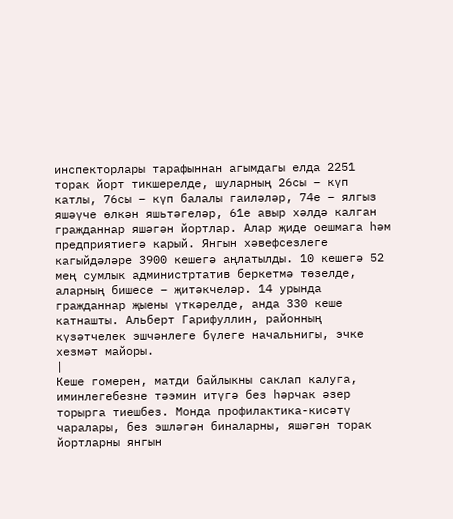инспекторлары тарафыннан агымдагы елда 2251 торак йорт тикшерелде, шуларның 26сы – күп катлы, 76сы – күп балалы гаиләләр, 74е – ялгыз яшәүче өлкән яшьтәгеләр, 61е авыр хәлдә калган гражданнар яшәгән йортлар. Алар җиде оешмага һәм предприятиегә карый. Янгын хәвефсезлеге кагыйдәләре 3900 кешегә аңлатылды. 10 кешегә 52 мең сумлык администртатив беркетмә төзелде, аларның бишесе – җитәкчеләр. 14 урында гражданнар җыены үткәрелде, анда 330 кеше катнашты. Альберт Гарифуллин, районның күзәтчелек эшчәнлеге бүлеге начальнигы, эчке хезмәт майоры.
|
Кеше гомерен, матди байлыкны саклап калуга, иминлегебезне тәэмин итүгә без һәрчак әзер торырга тиешбез. Монда профилактика-кисәтү чаралары, без эшләгән биналарны, яшәгән торак йортларны янгын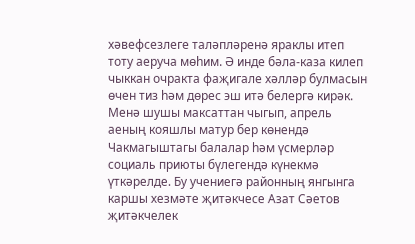хәвефсезлеге таләпләренә яраклы итеп тоту аеруча мөһим. Ә инде бәла-каза килеп чыккан очракта фаҗигале хәлләр булмасын өчен тиз һәм дөрес эш итә белергә кирәк.  Менә шушы максаттан чыгып, апрель аеның кояшлы матур бер көнендә Чакмагыштагы балалар һәм үсмерләр социаль приюты бүлегендә күнекмә үткәрелде. Бу учениегә районның янгынга каршы хезмәте җитәкчесе Азат Сәетов җитәкчелек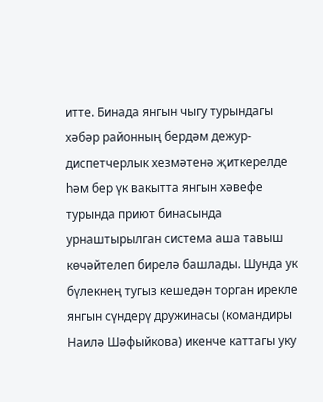итте. Бинада янгын чыгу турындагы хәбәр районның бердәм дежур-диспетчерлык хезмәтенә җиткерелде һәм бер үк вакытта янгын хәвефе турында приют бинасында урнаштырылган система аша тавыш көчәйтелеп бирелә башлады. Шунда ук бүлекнең тугыз кешедән торган ирекле янгын сүндерү дружинасы (командиры Наилә Шәфыйкова) икенче каттагы уку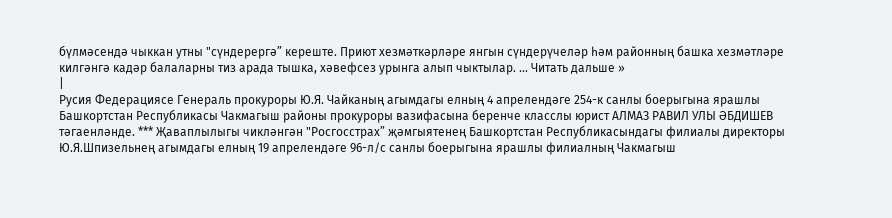бүлмәсендә чыккан утны "сүндерергә” кереште. Приют хезмәткәрләре янгын сүндерүчеләр һәм районның башка хезмәтләре килгәнгә кадәр балаларны тиз арада тышка, хәвефсез урынга алып чыктылар. ... Читать дальше »
|
Русия Федерациясе Генераль прокуроры Ю.Я. Чайканың агымдагы елның 4 апрелендәге 254-к санлы боерыгына ярашлы Башкортстан Республикасы Чакмагыш районы прокуроры вазифасына беренче класслы юрист АЛМАЗ РАВИЛ УЛЫ ӘБДИШЕВ тәгаенләнде. *** Җаваплылыгы чикләнгән "Росгосстрах” җәмгыятенең Башкортстан Республикасындагы филиалы директоры Ю.Я.Шпизельнең агымдагы елның 19 апрелендәге 96-л/с санлы боерыгына ярашлы филиалның Чакмагыш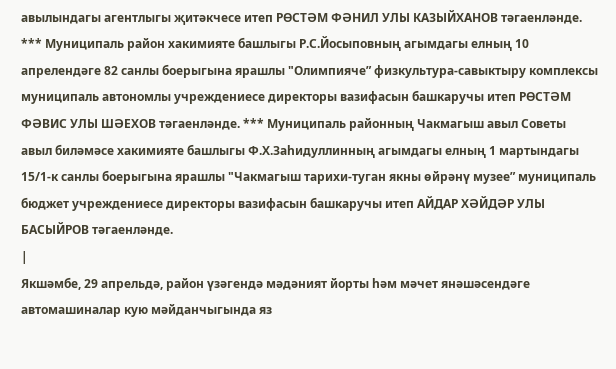авылындагы агентлыгы җитәкчесе итеп РӨСТӘМ ФӘНИЛ УЛЫ КАЗЫЙХАНОВ тәгаенләнде. *** Муниципаль район хакимияте башлыгы Р.С.Йосыповның агымдагы елның 10 апрелендәге 82 санлы боерыгына ярашлы "Олимпияче” физкультура-савыктыру комплексы муниципаль автономлы учреждениесе директоры вазифасын башкаручы итеп РӨСТӘМ ФӘВИС УЛЫ ШӘЕХОВ тәгаенләнде. *** Муниципаль районның Чакмагыш авыл Советы авыл биләмәсе хакимияте башлыгы Ф.Х.Заһидуллинның агымдагы елның 1 мартындагы 15/1-к санлы боерыгына ярашлы "Чакмагыш тарихи-туган якны өйрәнү музее” муниципаль бюджет учреждениесе директоры вазифасын башкаручы итеп АЙДАР ХӘЙДӘР УЛЫ БАСЫЙРОВ тәгаенләнде.
|
Якшәмбе, 29 апрельдә, район үзәгендә мәдәният йорты һәм мәчет янәшәсендәге автомашиналар кую мәйданчыгында яз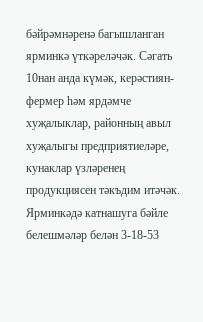бәйрәмнәренә багышланган ярминкә үткәреләчәк. Сәгать 10нан анда күмәк, керәстиян-фермер һәм ярдәмче хуҗалыклар, районның авыл хуҗалыгы предприятиеләре, кунаклар үзләренең продукциясен тәкъдим итәчәк. Ярминкәдә катнашуга бәйле белешмәләр белән 3-18-53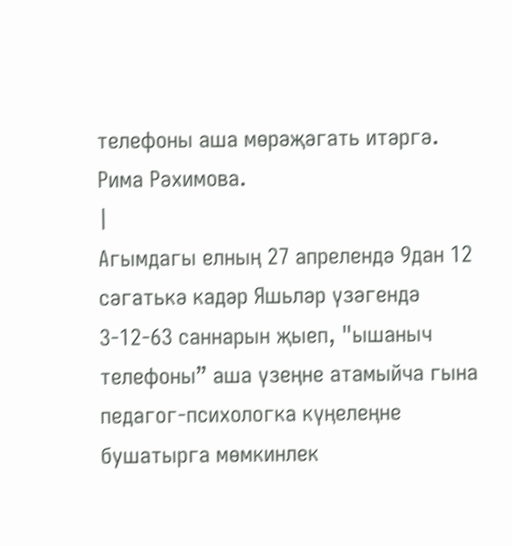телефоны аша мөрәҗәгать итәргә. Рима Рәхимова.
|
Агымдагы елның 27 апрелендә 9дан 12 сәгатькә кадәр Яшьләр үзәгендә 3-12-63 саннарын җыеп, "ышаныч телефоны” аша үзеңне атамыйча гына педагог-психологка күңелеңне бушатырга мөмкинлек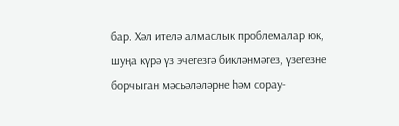бар. Хәл ителә алмаслык проблемалар юк, шуңа күрә үз эчегезгә бикләнмәгез, үзегезне борчыган мәсьәләләрне һәм сорау-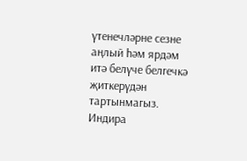үтенечләрне сезне аңлый һәм ярдәм итә белүче белгечкә җиткерүдән тартынмагыз. Индира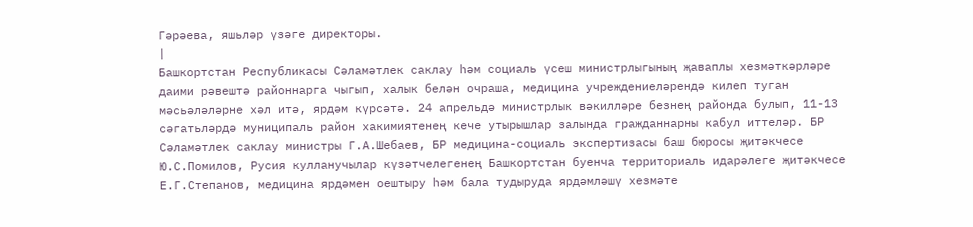Гәрәева, яшьләр үзәге директоры.
|
Башкортстан Республикасы Сәламәтлек саклау һәм социаль үсеш министрлыгының җаваплы хезмәткәрләре даими рәвештә районнарга чыгып, халык белән очраша, медицина учреждениеләрендә килеп туган мәсьәләләрне хәл итә, ярдәм күрсәтә. 24 апрельдә министрлык вәкилләре безнең районда булып, 11-13 сәгатьләрдә муниципаль район хакимиятенең кече утырышлар залында гражданнарны кабул иттеләр. БР Сәламәтлек саклау министры Г.А.Шебаев, БР медицина-социаль экспертизасы баш бюросы җитәкчесе Ю.С.Помилов, Русия кулланучылар күзәтчелегенең Башкортстан буенча территориаль идарәлеге җитәкчесе Е.Г.Степанов, медицина ярдәмен оештыру һәм бала тудыруда ярдәмләшү хезмәте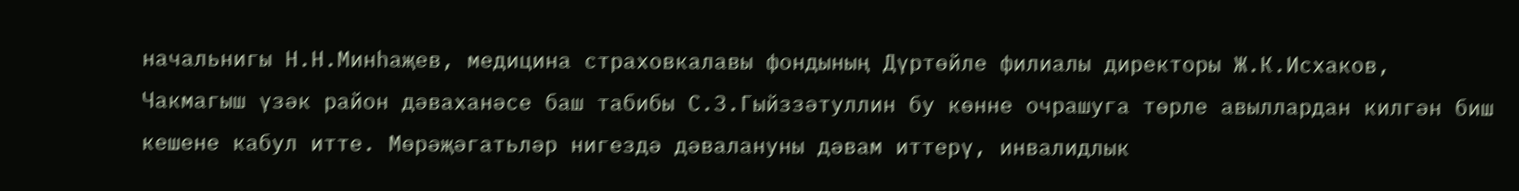начальнигы Н.Н.Минһаҗев, медицина страховкалавы фондының Дүртөйле филиалы директоры Ж.К.Исхаков, Чакмагыш үзәк район дәваханәсе баш табибы С.З.Гыйззәтуллин бу көнне очрашуга төрле авыллардан килгән биш кешене кабул итте. Мөрәҗәгатьләр нигездә дәвалануны дәвам иттерү, инвалидлык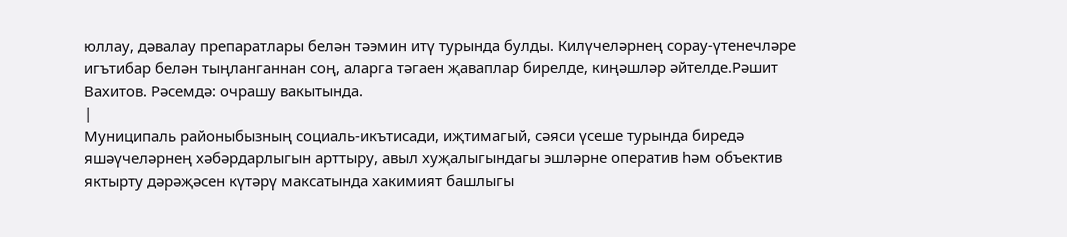юллау, дәвалау препаратлары белән тәэмин итү турында булды. Килүчеләрнең сорау-үтенечләре игътибар белән тыңланганнан соң, аларга тәгаен җаваплар бирелде, киңәшләр әйтелде.Рәшит Вахитов. Рәсемдә: очрашу вакытында.
|
Муниципаль районыбызның социаль-икътисади, иҗтимагый, сәяси үсеше турында биредә яшәүчеләрнең хәбәрдарлыгын арттыру, авыл хуҗалыгындагы эшләрне оператив һәм объектив яктырту дәрәҗәсен күтәрү максатында хакимият башлыгы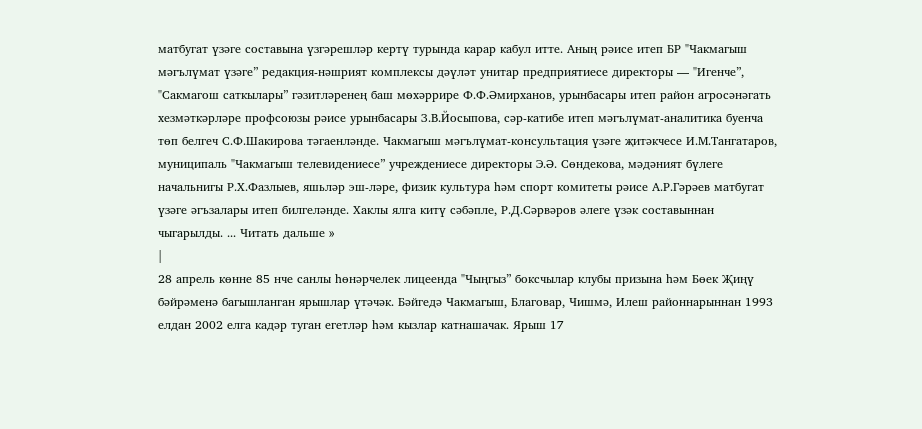матбугат үзәге составына үзгәрешләр кертү турында карар кабул итте. Аның рәисе итеп БР "Чакмагыш мәгълүмат үзәге” редакция-нәшрият комплексы дәүләт унитар предприятиесе директоры — "Игенче”, "Сакмагош саткылары” гәзитләренең баш мөхәррире Ф.Ф.Әмирханов, урынбасары итеп район агросәнәгать хезмәткәрләре профсоюзы рәисе урынбасары З.В.Йосыпова, сәр-катибе итеп мәгълүмат-аналитика буенча төп белгеч С.Ф.Шакирова тәгаенләнде. Чакмагыш мәгълүмат-консультация үзәге җитәкчесе И.М.Тангатаров, муниципаль "Чакмагыш телевидениесе” учреждениесе директоры Э.Ә. Сөндекова, мәдәният бүлеге начальнигы Р.Х.Фазлыев, яшьләр эш-ләре, физик культура һәм спорт комитеты рәисе А.Р.Гәрәев матбугат үзәге әгъзалары итеп билгеләнде. Хаклы ялга китү сәбәпле, Р.Д.Сәрвәров әлеге үзәк составыннан чыгарылды. ... Читать дальше »
|
28 апрель көнне 85 нче санлы һөнәрчелек лицеенда "Чыңгыз” боксчылар клубы призына һәм Бөек Җиңү бәйрәменә багышланган ярышлар үтәчәк. Бәйгедә Чакмагыш, Благовар, Чишмә, Илеш районнарыннан 1993 елдан 2002 елга кадәр туган егетләр һәм кызлар катнашачак. Ярыш 17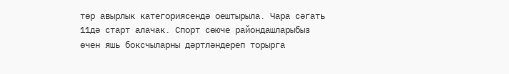төр авырлык категориясендә оештырыла. Чара сәгать 11дә старт алачак. Спорт сөюче райондашларыбыз өчен яшь боксчыларны дәртләндереп торырга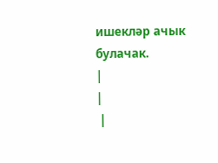ишекләр ачык булачак.
|
|
 |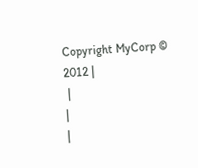Copyright MyCorp © 2012 |
 |
|
|